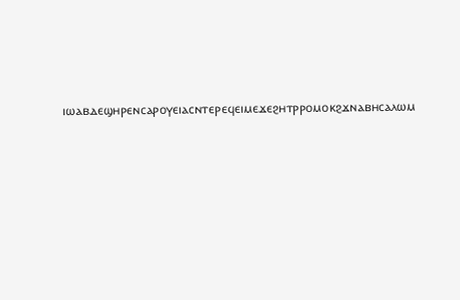ⲓⲱⲁⲃⲇⲉϣⲏⲣⲉⲛⲥⲁⲣⲟⲩⲉⲓⲁⲥⲛⲧⲉⲣⲉϥⲉⲓⲙⲉϫⲉϩⲏⲧⲣⲣⲟⲙⲟⲕϩϫⲛⲁⲃⲏⲥⲁⲗⲱⲙ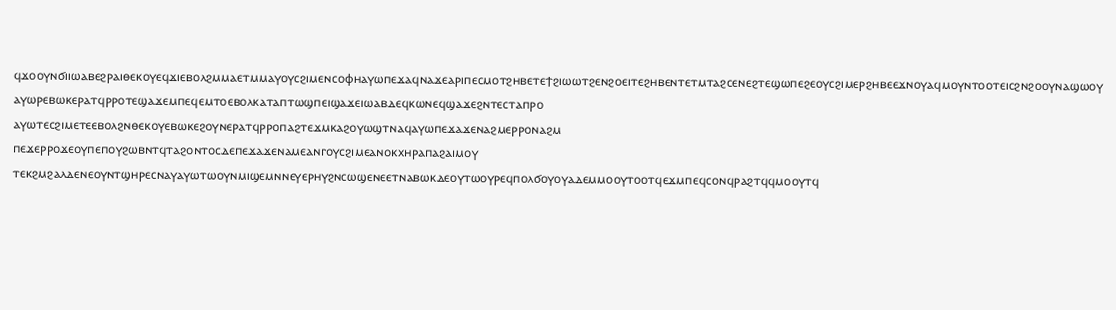ϥϫⲟⲟⲩⲛϭⲓⲓⲱⲁⲃⲉϩⲣⲁⲓⲑⲉⲕⲟⲩⲉϥϫⲓⲉⲃⲟⲗϩⲙⲙⲁⲉⲧⲙⲙⲁⲩⲟⲩⲥϩⲓⲙⲉⲛⲥⲟⲫⲏⲁⲩⲱⲡⲉϫⲁϥⲛⲁϫⲉⲁⲣⲓⲡⲉⲥⲙⲟⲧϩⲏⲃⲉⲧⲉϯϩⲓⲱⲱⲧϩⲉⲛϩⲟⲉⲓⲧⲉϩⲏⲃⲉⲛⲧⲉⲧⲙⲧⲁϩⲥⲉⲛⲉϩⲧⲉϣⲱⲡⲉϩⲉⲟⲩⲥϩⲓⲙⲉⲣϩⲏⲃⲉⲉϫⲛⲟⲩⲁϥⲙⲟⲩⲛⲧⲟⲟⲧⲉⲓⲥϩⲛϩⲟⲟⲩⲛⲁϣⲱⲟⲩ
ⲁⲩⲱⲣⲉⲃⲱⲕⲉⲣⲁⲧϥⲣⲣⲟⲧⲉϣⲁϫⲉⲙⲡⲉϥⲉⲙⲧⲟⲉⲃⲟⲗⲕⲁⲧⲁⲡⲧⲱϣⲡⲉⲓϣⲁϫⲉⲓⲱⲁⲃⲇⲉϥⲕⲱⲛⲉϥϣⲁϫⲉϩⲛⲧⲉⲥⲧⲁⲡⲣⲟ
ⲁⲩⲱⲧⲉⲥϩⲓⲙⲉⲧⲉⲉⲃⲟⲗϩⲛⲑⲉⲕⲟⲩⲉⲃⲱⲕⲉϩⲟⲩⲛⲉⲣⲁⲧϥⲣⲣⲟⲡⲁϩⲧⲉϫⲙⲕⲁϩⲟⲩⲱϣⲧⲛⲁϥⲁⲩⲱⲡⲉϫⲁϫⲉⲛⲁϩⲙⲉⲣⲣⲟⲛⲁϩⲙ
ⲡⲉϫⲉⲣⲣⲟϫⲉⲟⲩⲡⲉⲡⲟⲩϩⲱⲃⲛⲧϥⲧⲁϩⲟⲛⲧⲟⲥⲇⲉⲡⲉϫⲁϫⲉⲛⲁⲙⲉⲁⲛⲅⲟⲩⲥϩⲓⲙⲉⲁⲛⲟⲕⲭⲏⲣⲁⲡⲁϩⲁⲓⲙⲟⲩ
ⲧⲉⲕϩⲙϩⲁⲗⲇⲉⲛⲉⲟⲩⲛⲧϣⲏⲣⲉⲥⲛⲁⲩⲁⲩⲱⲧⲱⲟⲩⲛⲙⲓϣⲉⲙⲛⲛⲉⲩⲉⲣⲏⲩϩⲛⲥⲱϣⲉⲛⲉⲉⲧⲛⲁⲃⲱⲕⲇⲉⲟⲩⲧⲱⲟⲩⲣⲉϥⲡⲟⲗϭⲟⲩⲟⲩⲁⲇⲉⲙⲙⲟⲟⲩⲧⲟⲟⲧϥⲉϫⲙⲡⲉϥⲥⲟⲛϥⲣⲁϩⲧϥϥⲙⲟⲟⲩⲧϥ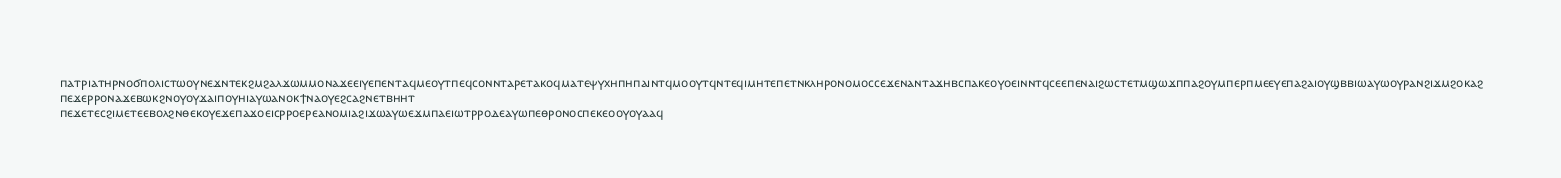ⲡⲁⲧⲣⲓⲁⲧⲏⲣⲛⲟϭⲡⲟⲗⲓⲥⲧⲱⲟⲩⲛⲉϫⲛⲧⲉⲕϩⲙϩⲁⲗϫⲱⲙⲙⲟⲛⲁϫⲉⲉⲓⲩⲉⲡⲉⲛⲧⲁϥⲙⲉⲟⲩⲧⲡⲉϥⲥⲟⲛⲛⲧⲁⲣⲉⲧⲁⲕⲟϥⲙⲁⲧⲉⲯⲩⲭⲏⲡⲏⲡⲁⲓⲛⲧϥⲙⲟⲟⲩⲧϥⲛⲧⲉϥⲓⲙⲏⲧⲉⲡⲉⲧⲛⲕⲗⲏⲣⲟⲛⲟⲙⲟⲥⲥⲉϫⲉⲛⲁⲛⲧⲁϫⲏⲃⲥⲡⲁⲕⲉⲟⲩⲟⲉⲓⲛⲛⲧϥⲥⲉⲉⲡⲉⲛⲁⲓϩⲱⲥⲧⲉⲧⲙϣⲱϫⲡⲡⲁϩⲟⲩⲙⲡⲉⲣⲡⲙⲉⲉⲩⲉⲡⲁϩⲁⲓⲟⲩϣⲃⲃⲓⲱⲁⲩⲱⲟⲩⲣⲁⲛϩⲓϫⲙϩⲟⲕⲁϩ
ⲡⲉϫⲉⲣⲣⲟⲛⲁϫⲉⲃⲱⲕϩⲛⲟⲩⲟⲩϫⲁⲓⲡⲟⲩⲏⲓⲁⲩⲱⲁⲛⲟⲕϯⲛⲁⲟⲩⲉϩⲥⲁϩⲛⲉⲧⲃⲏⲏⲧ
ⲡⲉϫⲉⲧⲉⲥϩⲓⲙⲉⲧⲉⲉⲃⲟⲗϩⲛⲑⲉⲕⲟⲩⲉϫⲉⲡⲁϫⲟⲉⲓⲥⲣⲣⲟⲉⲣⲉⲁⲛⲟⲙⲓⲁϩⲓϫⲱⲁⲩⲱⲉϫⲙⲡⲁⲉⲓⲱⲧⲣⲣⲟⲇⲉⲁⲩⲱⲡⲉⲑⲣⲟⲛⲟⲥⲡⲉⲕⲉⲟⲟⲩⲟⲩⲁⲁϥ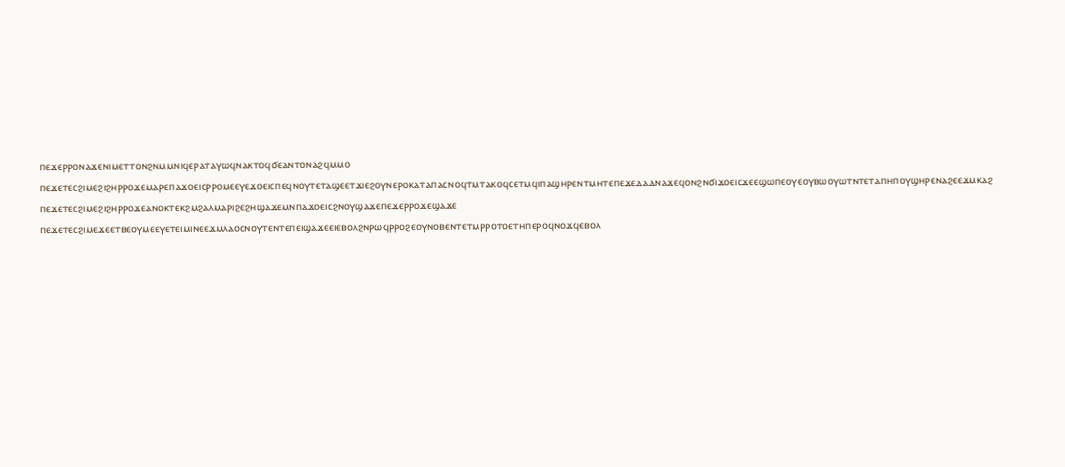ⲡⲉϫⲉⲣⲣⲟⲛⲁϫⲉⲛⲓⲙⲉⲧⲧⲟⲛϩⲛⲙⲙⲛⲓϥⲉⲣⲁⲧⲁⲩⲱϥⲛⲁⲕⲧⲟϥϭⲉⲁⲛⲧⲟⲛⲁϩϥⲙⲙⲟ
ⲡⲉϫⲉⲧⲉⲥϩⲓⲙⲉϩⲓϩⲏⲣⲣⲟϫⲉⲙⲁⲣⲉⲡⲁϫⲟⲉⲓⲥⲣⲣⲟⲙⲉⲉⲩⲉϫⲟⲉⲓⲥⲡⲉϥⲛⲟⲩⲧⲉⲧⲁϣⲉⲉⲧϫⲓⲉϩⲟⲩⲛⲉⲣⲟⲕⲁⲧⲁⲡⲁⲥⲛⲟϥⲧⲙⲧⲁⲕⲟϥⲥⲉⲧⲙϥⲓⲡⲁϣⲏⲣⲉⲛⲧⲙⲏⲧⲉⲡⲉϫⲉⲇⲁⲇⲛⲁϫⲉϥⲟⲛϩⲛϭⲓϫⲟⲉⲓⲥϫⲉⲉϣⲱⲡⲉⲟⲩⲉⲟⲩⲃⲱⲟⲩⲱⲧⲛⲧⲉⲧⲁⲡⲏⲡⲟⲩϣⲏⲣⲉⲛⲁϩⲉⲉϫⲙⲕⲁϩ
ⲡⲉϫⲉⲧⲉⲥϩⲓⲙⲉϩⲓϩⲏⲣⲣⲟϫⲉⲁⲛⲟⲕⲧⲉⲕϩⲙϩⲁⲗⲙⲁⲣⲓϩⲉϩⲏϣⲁϫⲉⲙⲛⲡⲁϫⲟⲉⲓⲥϩⲛⲟⲩϣⲁϫⲉⲡⲉϫⲉⲣⲣⲟϫⲉϣⲁϫⲉ
ⲡⲉϫⲉⲧⲉⲥϩⲓⲙⲉϫⲉⲉⲧⲃⲉⲟⲩⲙⲉⲉⲩⲉⲧⲉⲓⲙⲓⲛⲉⲉϫⲙⲗⲁⲟⲥⲛⲟⲩⲧⲉⲛⲧⲉⲡⲉⲓϣⲁϫⲉⲉⲓⲉⲃⲟⲗϩⲛⲣⲱϥⲣⲣⲟϩⲉⲟⲩⲛⲟⲃⲉⲛⲧⲉⲧⲙⲣⲣⲟⲧⲟⲉⲧⲏⲡⲉⲣⲟϥⲛⲟϫϥⲉⲃⲟⲗ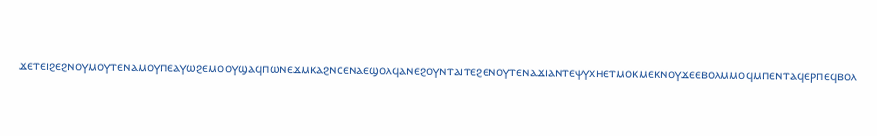ϫⲉⲧⲉⲓϩⲉϩⲛⲟⲩⲙⲟⲩⲧⲉⲛⲁⲙⲟⲩⲡⲉⲁⲩⲱϩⲉⲙⲟⲟⲩϣⲁϥⲡⲱⲛⲉϫⲙⲕⲁϩⲛⲥⲉⲛⲁⲉϣⲟⲗϥⲁⲛⲉϩⲟⲩⲛⲧⲁⲓⲧⲉϩⲉⲛⲟⲩⲧⲉⲛⲁϫⲓⲁⲛⲧⲉⲯⲩⲭⲏⲉⲧⲙⲟⲕⲙⲉⲕⲛⲟⲩϫⲉⲉⲃⲟⲗⲙⲙⲟϥⲙⲡⲉⲛⲧⲁϥⲉⲣⲡⲉϥⲃⲟⲗ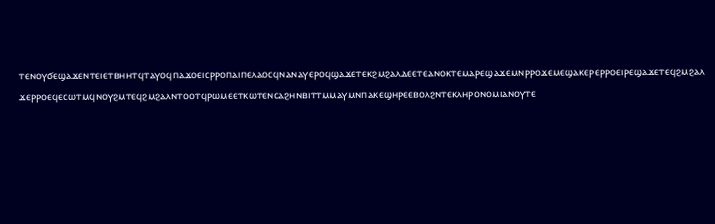ⲧⲉⲛⲟⲩϭⲉϣⲁϫⲉⲛⲧⲉⲓⲉⲧⲃⲏⲏⲧϥⲧⲁⲩⲟϥⲡⲁϫⲟⲉⲓⲥⲣⲣⲟⲡⲁⲓⲡⲉⲗⲁⲟⲥϥⲛⲁⲛⲁⲩⲉⲣⲟϥϣⲁϫⲉⲧⲉⲕϩⲙϩⲁⲗⲇⲉⲉⲧⲉⲁⲛⲟⲕⲧⲉⲙⲁⲣⲉϣⲁϫⲉⲙⲛⲣⲣⲟϫⲉⲙⲉϣⲁⲕⲉⲣⲉⲣⲣⲟⲉⲓⲣⲉϣⲁϫⲉⲧⲉϥϩⲙϩⲁⲗ
ϫⲉⲣⲣⲟⲉϥⲉⲥⲱⲧⲙϥⲛⲟⲩϩⲙⲧⲉϥϩⲙϩⲁⲗⲛⲧⲟⲟⲧϥⲣⲱⲙⲉⲉⲧⲕⲱⲧⲉⲛⲥⲁϩⲏⲛⲃⲓⲧⲧⲙⲙⲁⲩⲙⲛⲡⲁⲕⲉϣⲏⲣⲉⲉⲃⲟⲗϩⲛⲧⲉⲕⲗⲏⲣⲟⲛⲟⲙⲓⲁⲛⲟⲩⲧⲉ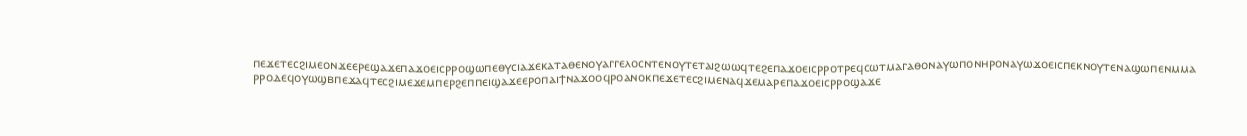ⲡⲉϫⲉⲧⲉⲥϩⲓⲙⲉⲟⲛϫⲉⲉⲣⲉϣⲁϫⲉⲡⲁϫⲟⲉⲓⲥⲣⲣⲟϣⲱⲡⲉⲑⲩⲥⲓⲁϫⲉⲕⲁⲧⲁⲑⲉⲛⲟⲩⲁⲅⲅⲉⲗⲟⲥⲛⲧⲉⲛⲟⲩⲧⲉⲧⲁⲓϩⲱⲱϥⲧⲉϩⲉⲡⲁϫⲟⲉⲓⲥⲣⲣⲟⲧⲣⲉϥⲥⲱⲧⲙⲁⲅⲁⲑⲟⲛⲁⲩⲱⲡⲟⲛⲏⲣⲟⲛⲁⲩⲱϫⲟⲉⲓⲥⲡⲉⲕⲛⲟⲩⲧⲉⲛⲁϣⲱⲡⲉⲛⲙⲙⲁ
ⲣⲣⲟⲇⲉϥⲟⲩⲱϣⲃⲡⲉϫⲁϥⲧⲉⲥϩⲓⲙⲉϫⲉⲙⲡⲉⲣϩⲉⲡⲡⲉⲓϣⲁϫⲉⲉⲣⲟⲡⲁⲓϯⲛⲁϫⲟⲟϥⲣⲟⲁⲛⲟⲕⲡⲉϫⲉⲧⲉⲥϩⲓⲙⲉⲛⲁϥϫⲉⲙⲁⲣⲉⲡⲁϫⲟⲉⲓⲥⲣⲣⲟϣⲁϫⲉ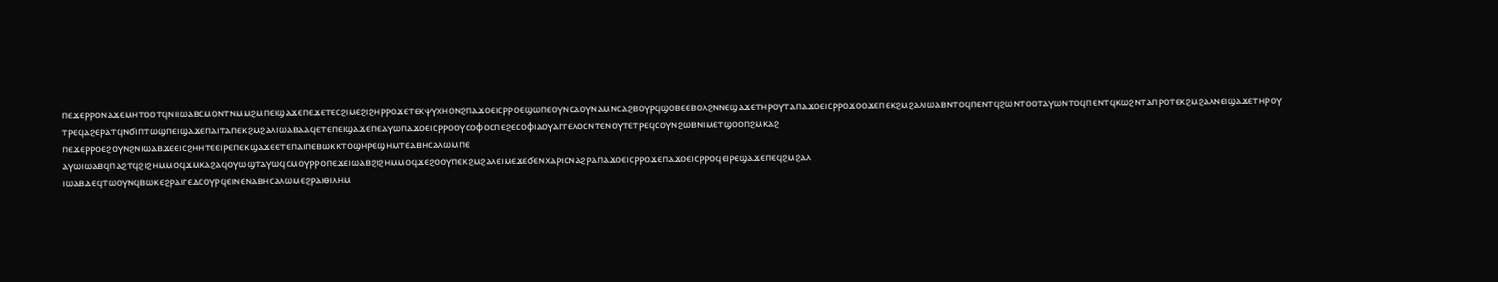ⲡⲉϫⲉⲣⲣⲟⲛⲁϫⲉⲙⲏⲧⲟⲟⲧϥⲛⲓⲓⲱⲁⲃⲥⲙⲟⲛⲧⲛⲙⲙϩⲙⲡⲉⲓϣⲁϫⲉⲡⲉϫⲉⲧⲉⲥϩⲓⲙⲉϩⲓϩⲏⲣⲣⲟϫⲉⲧⲉⲕⲯⲩⲭⲏⲟⲛϩⲡⲁϫⲟⲉⲓⲥⲣⲣⲟⲉϣⲱⲡⲉⲟⲩⲛⲥⲁⲟⲩⲛⲁⲙⲛⲥⲁϩⲃⲟⲩⲣϥϣⲟⲃⲉⲉⲃⲟⲗϩⲛⲛⲉϣⲁϫⲉⲧⲏⲣⲟⲩⲧⲁⲡⲁϫⲟⲉⲓⲥⲣⲣⲟϫⲟⲟϫⲉⲡⲉⲕϩⲙϩⲁⲗⲓⲱⲁⲃⲛⲧⲟϥⲡⲉⲛⲧϥϩⲱⲛⲧⲟⲟⲧⲁⲩⲱⲛⲧⲟϥⲡⲉⲛⲧϥⲕⲱϩⲛⲧⲁⲡⲣⲟⲧⲉⲕϩⲙϩⲁⲗⲛⲉⲓϣⲁϫⲉⲧⲏⲣⲟⲩ
ⲧⲣⲉϥⲁϩⲉⲣⲁⲧϥⲛϭⲓⲡⲧⲱϣⲡⲉⲓϣⲁϫⲉⲡⲁⲓⲧⲁⲡⲉⲕϩⲙϩⲁⲗⲓⲱⲁⲃⲁⲁϥⲉⲧⲉⲡⲉⲓϣⲁϫⲉⲡⲉⲁⲩⲱⲡⲁϫⲟⲉⲓⲥⲣⲣⲟⲟⲩⲥⲟⲫⲟⲥⲡⲉϩⲉⲥⲟⲫⲓⲁⲟⲩⲁⲅⲅⲉⲗⲟⲥⲛⲧⲉⲛⲟⲩⲧⲉⲧⲣⲉϥⲥⲟⲩⲛϩⲱⲃⲛⲓⲙⲉⲧϣⲟⲟⲡϩⲙⲕⲁϩ
ⲡⲉϫⲉⲣⲣⲟⲉϩⲟⲩⲛϩⲛⲓⲱⲁⲃϫⲉⲉⲓⲥϩⲏⲏⲧⲉⲉⲓⲣⲉⲡⲉⲕϣⲁϫⲉⲉⲧⲉⲡⲁⲓⲡⲉⲃⲱⲕⲕⲧⲟϣⲏⲣⲉϣⲏⲙⲧⲉⲁⲃⲏⲥⲁⲗⲱⲙⲡⲉ
ⲁⲩⲱⲓⲱⲁⲃϥⲡⲁϩⲧϥϩⲓϩⲏⲙⲙⲟϥϫⲙⲕⲁϩⲁϥⲟⲩⲱϣⲧⲁⲩⲱϥⲥⲙⲟⲩⲣⲣⲟⲡⲉϫⲉⲓⲱⲁⲃϩⲓϩⲏⲙⲙⲟϥϫⲉϩⲟⲟⲩⲡⲉⲕϩⲙϩⲁⲗⲉⲓⲙⲉϫⲉϭⲉⲛⲭⲁⲣⲓⲥⲛⲁϩⲣⲁⲡⲁϫⲟⲉⲓⲥⲣⲣⲟϫⲉⲡⲁϫⲟⲉⲓⲥⲣⲣⲟϥⲉⲓⲣⲉϣⲁϫⲉⲡⲉϥϩⲙϩⲁⲗ
ⲓⲱⲁⲃⲇⲉϥⲧⲱⲟⲩⲛϥⲃⲱⲕⲉϩⲣⲁⲓⲅⲉⲇⲥⲟⲩⲣϥⲉⲓⲛⲉⲛⲁⲃⲏⲥⲁⲗⲱⲙⲉϩⲣⲁⲓⲑⲓⲗⲏⲙ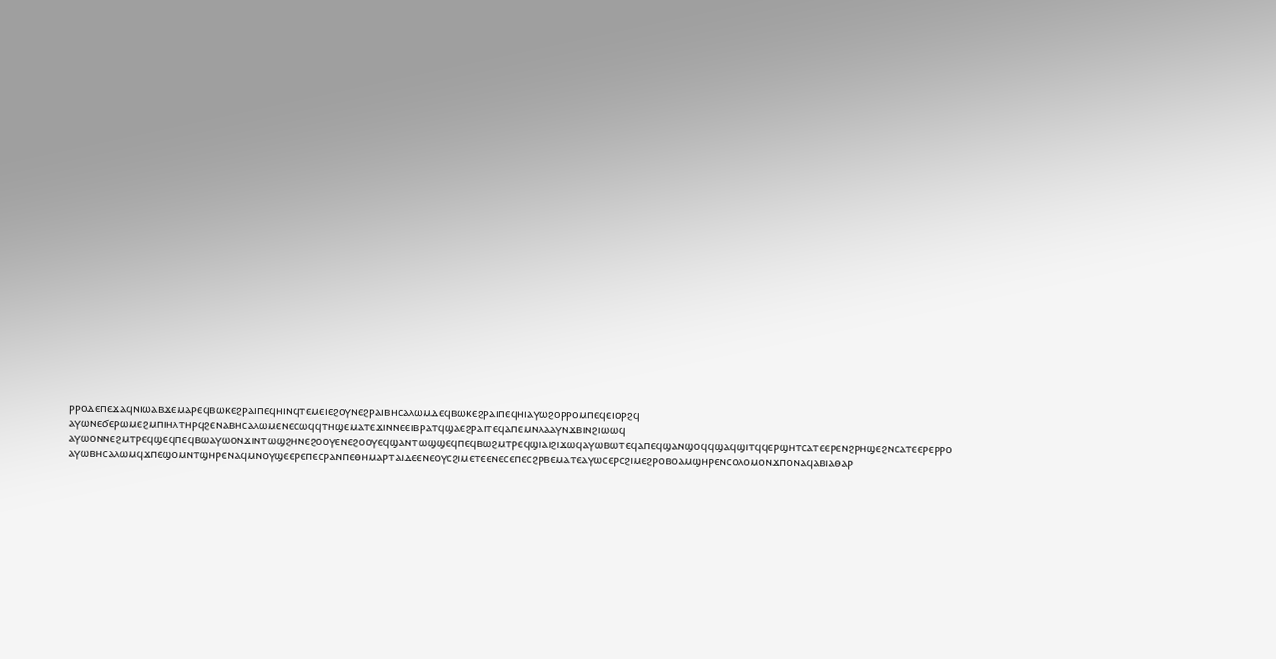ⲣⲣⲟⲇⲉⲡⲉϫⲁϥⲛⲓⲱⲁⲃϫⲉⲙⲁⲣⲉϥⲃⲱⲕⲉϩⲣⲁⲓⲡⲉϥⲏⲓⲛϥⲧⲉⲙⲉⲓⲉϩⲟⲩⲛⲉϩⲣⲁⲓⲃⲏⲥⲁⲗⲱⲙⲇⲉϥⲃⲱⲕⲉϩⲣⲁⲓⲡⲉϥⲏⲓⲁⲩⲱϩⲟⲣⲣⲟⲙⲡⲉϥⲉⲓⲟⲣϩϥ
ⲁⲩⲱⲛⲉϭⲉⲣⲱⲙⲉϩⲙⲡⲓⲏⲗⲧⲏⲣϥϩⲉⲛⲁⲃⲏⲥⲁⲗⲱⲙⲉⲛⲉⲥⲱϥϥⲧⲏϣⲉⲙⲁⲧⲉϫⲓⲛⲛⲉⲉⲓⲃⲣⲁⲧϥϣⲁⲉϩⲣⲁⲓⲧⲉϥⲁⲡⲉⲙⲛⲗⲁⲁⲩⲛϫⲃⲓⲛϩⲓⲱⲱϥ
ⲁⲩⲱⲟⲛⲛⲉϩⲙⲧⲣⲉϥϣⲉϥⲡⲉϥⲃⲱⲁⲩⲱⲟⲛϫⲓⲛⲧⲱϣϩⲏⲛⲉϩⲟⲟⲩⲉⲛⲉϩⲟⲟⲩⲉϥϣⲁⲛⲧⲱϣϣⲉϥⲡⲉϥⲃⲱϩⲙⲧⲣⲉϥϣⲓⲁⲓϩⲓϫⲱϥⲁⲩⲱⲃⲱⲧⲉϥⲁⲡⲉϥϣⲁⲛϣⲟϥϥϣⲁϥϣⲓⲧϥϥⲉⲣϣⲏⲧⲥⲁⲧⲉⲉⲣⲉⲛϩⲣⲏϣⲉϩⲛⲥⲁⲧⲉⲉⲣⲉⲣⲣⲟ
ⲁⲩⲱⲃⲏⲥⲁⲗⲱⲙϥϫⲡⲉϣⲟⲙⲛⲧϣⲏⲣⲉⲛⲁϥⲙⲛⲟⲩϣⲉⲉⲣⲉⲡⲉⲥⲣⲁⲛⲡⲉⲑⲏⲙⲁⲣⲧⲁⲓⲇⲉⲉⲛⲉⲟⲩⲥϩⲓⲙⲉⲧⲉⲉⲛⲉⲥⲉⲡⲉⲥϩⲣⲃⲉⲙⲁⲧⲉⲁⲩⲱⲥⲉⲣⲥϩⲓⲙⲉϩⲣⲟⲃⲟⲁⲙϣⲏⲣⲉⲛⲥⲟⲗⲟⲙⲟⲛϫⲡⲟⲛⲁϥⲁⲃⲓⲁⲑⲁⲣ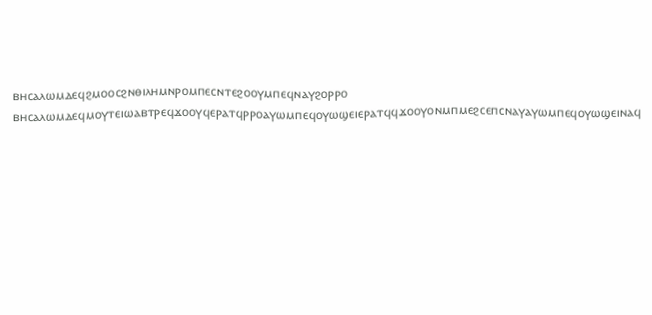ⲃⲏⲥⲁⲗⲱⲙⲇⲉϥϩⲙⲟⲟⲥϩⲛⲑⲓⲗⲏⲙⲛⲣⲟⲙⲡⲉⲥⲛⲧⲉϩⲟⲟⲩⲙⲡⲉϥⲛⲁⲩϩⲟⲣⲣⲟ
ⲃⲏⲥⲁⲗⲱⲙⲇⲉϥⲙⲟⲩⲧⲉⲓⲱⲁⲃⲧⲣⲉϥϫⲟⲟⲩϥⲉⲣⲁⲧϥⲣⲣⲟⲁⲩⲱⲙⲡⲉϥⲟⲩⲱϣⲉⲓⲉⲣⲁⲧϥϥϫⲟⲟⲩⲟⲛⲙⲡⲙⲉϩⲥⲉⲡⲥⲛⲁⲩⲁⲩⲱⲙⲡⲉϥⲟⲩⲱϣⲉⲓⲛⲁϥ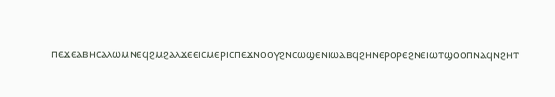ⲡⲉϫⲉⲁⲃⲏⲥⲁⲗⲱⲙⲛⲉϥϩⲙϩⲁⲗϫⲉⲉⲓⲥⲙⲉⲣⲓⲥⲡⲉϫⲛⲟⲟⲩϩⲛⲥⲱϣⲉⲛⲓⲱⲁⲃϥϩⲏⲛⲉⲣⲟⲣⲉϩⲛⲉⲓⲱⲧϣⲟⲟⲡⲛⲁϥⲛϩⲏⲧ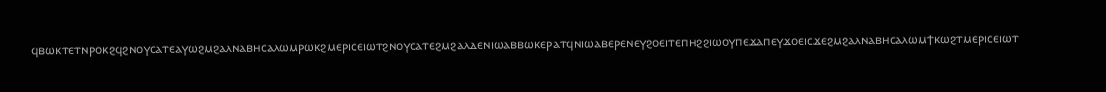ϥⲃⲱⲕⲧⲉⲧⲛⲣⲟⲕϩϥϩⲛⲟⲩⲥⲁⲧⲉⲁⲩⲱϩⲙϩⲁⲗⲛⲁⲃⲏⲥⲁⲗⲱⲙⲣⲱⲕϩⲙⲉⲣⲓⲥⲉⲓⲱⲧϩⲛⲟⲩⲥⲁⲧⲉϩⲙϩⲁⲗⲇⲉⲛⲓⲱⲁⲃⲃⲱⲕⲉⲣⲁⲧϥⲛⲓⲱⲁⲃⲉⲣⲉⲛⲉⲩϩⲟⲉⲓⲧⲉⲡⲏϩϩⲓⲱⲟⲩⲡⲉϫⲁⲡⲉⲩϫⲟⲉⲓⲥϫⲉϩⲙϩⲁⲗⲛⲁⲃⲏⲥⲁⲗⲱⲙϯⲕⲱϩⲧⲙⲉⲣⲓⲥⲉⲓⲱⲧ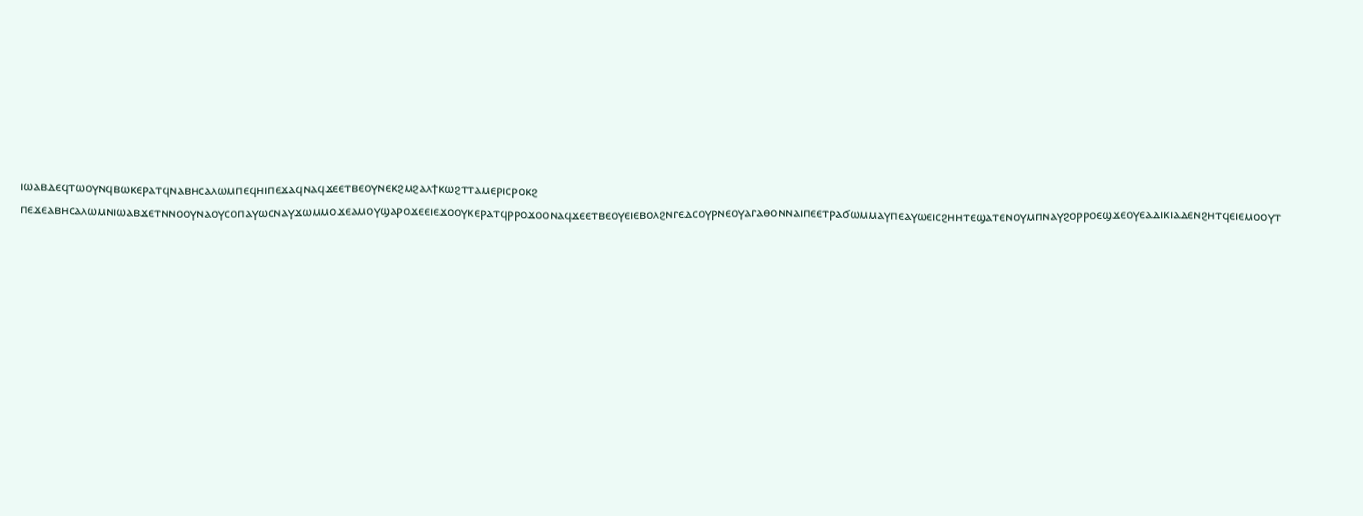ⲓⲱⲁⲃⲇⲉϥⲧⲱⲟⲩⲛϥⲃⲱⲕⲉⲣⲁⲧϥⲛⲁⲃⲏⲥⲁⲗⲱⲙⲡⲉϥⲏⲓⲡⲉϫⲁϥⲛⲁϥϫⲉⲉⲧⲃⲉⲟⲩⲛⲉⲕϩⲙϩⲁⲗϯⲕⲱϩⲧⲧⲁⲙⲉⲣⲓⲥⲣⲟⲕϩ
ⲡⲉϫⲉⲁⲃⲏⲥⲁⲗⲱⲙⲛⲓⲱⲁⲃϫⲉⲧⲛⲛⲟⲟⲩⲛⲁⲟⲩⲥⲟⲡⲁⲩⲱⲥⲛⲁⲩϫⲱⲙⲙⲟϫⲉⲁⲙⲟⲩϣⲁⲣⲟϫⲉⲉⲓⲉϫⲟⲟⲩⲕⲉⲣⲁⲧϥⲣⲣⲟϫⲟⲟⲛⲁϥϫⲉⲉⲧⲃⲉⲟⲩⲉⲓⲉⲃⲟⲗϩⲛⲅⲉⲇⲥⲟⲩⲣⲛⲉⲟⲩⲁⲅⲁⲑⲟⲛⲛⲁⲓⲡⲉⲉⲧⲣⲁϭⲱⲙⲙⲁⲩⲡⲉⲁⲩⲱⲉⲓⲥϩⲏⲏⲧⲉϣⲁⲧⲉⲛⲟⲩⲙⲡⲛⲁⲩϩⲟⲣⲣⲟⲉϣϫⲉⲟⲩⲉⲁⲇⲓⲕⲓⲁⲇⲉⲛϩⲏⲧϥⲉⲓⲉⲙⲟⲟⲩⲧ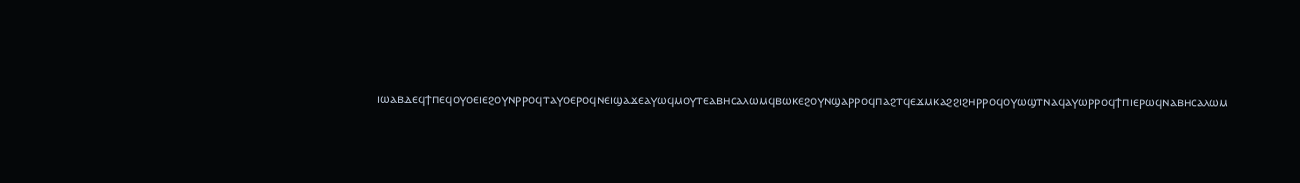ⲓⲱⲁⲃⲇⲉϥϯⲡⲉϥⲟⲩⲟⲉⲓⲉϩⲟⲩⲛⲣⲣⲟϥⲧⲁⲩⲟⲉⲣⲟϥⲛⲉⲓϣⲁϫⲉⲁⲩⲱϥⲙⲟⲩⲧⲉⲁⲃⲏⲥⲁⲗⲱⲙϥⲃⲱⲕⲉϩⲟⲩⲛϣⲁⲣⲣⲟϥⲡⲁϩⲧϥⲉϫⲙⲕⲁϩϩⲓϩⲏⲣⲣⲟϥⲟⲩⲱϣⲧⲛⲁϥⲁⲩⲱⲣⲣⲟϥϯⲡⲓⲉⲣⲱϥⲛⲁⲃⲏⲥⲁⲗⲱⲙ